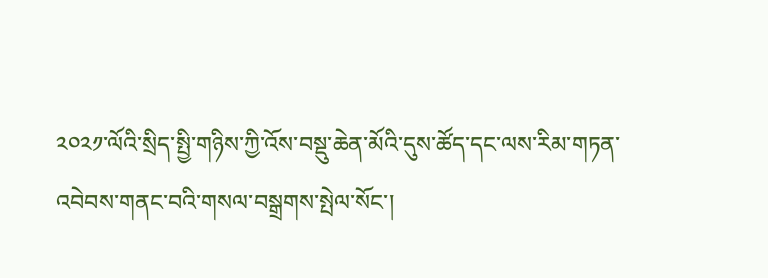༢༠༢༡་ལོའི་སྲིད་སྤྱི་གཉིས་ཀྱི་འོས་བསྡུ་ཆེན་མོའི་དུས་ཚོད་དང་ལས་རིམ་གཏན་འབེབས་གནང་བའི་གསལ་བསྒྲགས་སྤེལ་སོང་།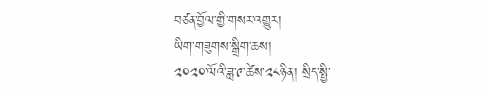བཙན་བྱོལ་གྱི་གསར་འགྱུར།
ཡིག་གཟུགས་སྒྲིག་ཆས།
༢༠༢༠་ལོའི་ཟླ་༩་ཚེས་༢༨ཉིན། སྲིད་སྤྱི་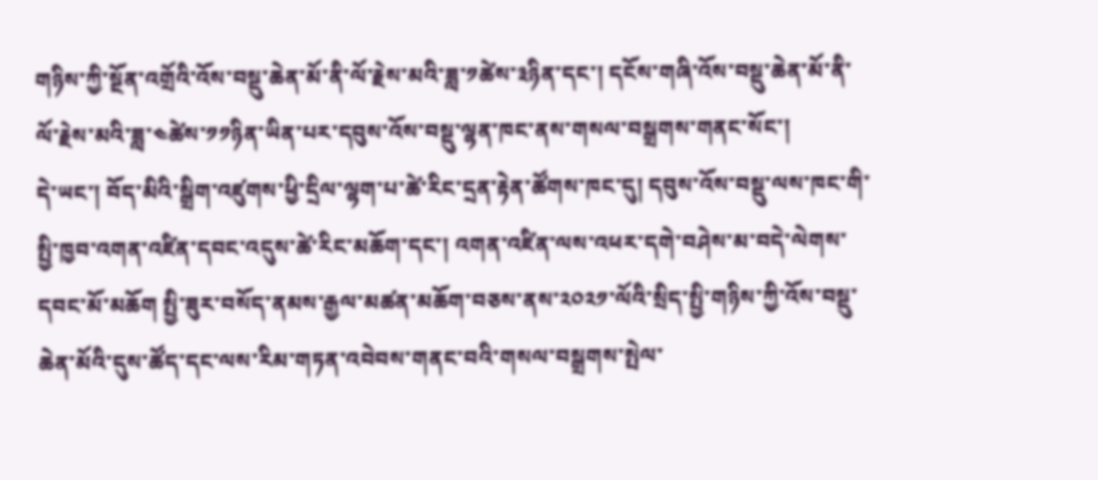གཉིས་ཀྱི་སྔོན་འགྲོའི་འོས་བསྡུ་ཆེན་མོ་ནི་ལོ་རྗེས་མའི་ཟླ་༡ཚེས་༣ཉིན་དང་། དངོས་གཞི་འོས་བསྡུ་ཆེན་མོ་ནི་ལོ་རྗེས་མའི་ཟླ་༤ཚེས་༡༡ཉིན་ཡིན་པར་དབུས་འོས་བསྡུ་ལྷན་ཁང་ནས་གསལ་བསྒྲགས་གནང་སོང་།
དེ་ཡང་། བོད་མིའི་སྒྲིག་འཛུགས་ཕྱི་དྲིལ་ལྷག་པ་ཚེ་རིང་དྲན་རྟེན་ཚོགས་ཁང་དུ། དབུས་འོས་བསྡུ་ལས་ཁང་གི་སྤྱི་ཁྱབ་འགན་འཛིན་དབང་འདུས་ཚེ་རིང་མཆོག་དང་། འགན་འཛིན་ལས་འཕར་དགེ་བཤེས་མ་བདེ་ལེགས་དབང་མོ་མཆོག སྤྱི་ཟུར་བསོད་ནམས་རྒྱལ་མཚན་མཆོག་བཅས་ནས་༢༠༢༡་ལོའི་སྲིད་སྤྱི་གཉིས་ཀྱི་འོས་བསྡུ་ཆེན་མོའི་དུས་ཚོད་དང་ལས་རིམ་གཏན་འབེབས་གནང་བའི་གསལ་བསྒྲགས་སྤེལ་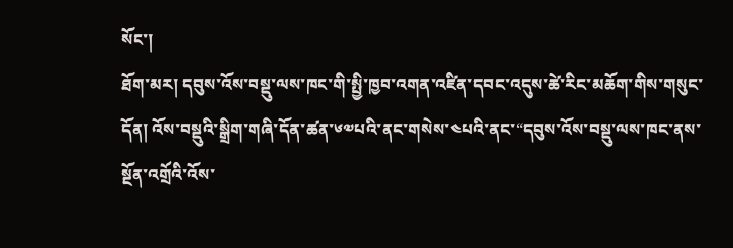སོང་།
ཐོག་མར། དབུས་འོས་བསྡུ་ལས་ཁང་གི་སྤྱི་ཁྱབ་འགན་འཛིན་དབང་འདུས་ཚེ་རིང་མཆོག་གིས་གསུང་དོན། འོས་བསྡུའི་སྒྲིག་གཞི་དོན་ཚན་༦༧པའི་ནང་གསེས་༤པའི་ནང་“དབུས་འོས་བསྡུ་ལས་ཁང་ནས་སྔོན་འགྲོའི་འོས་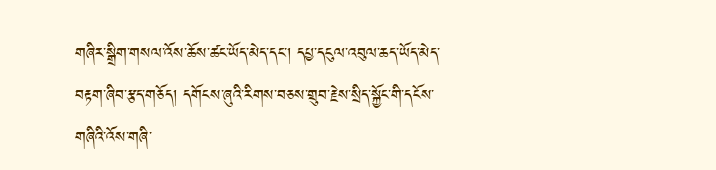གཞིར་སྒྲིག་གསལ་འོས་ཆོས་ཚང་ཡོད་མེད་དང་། དཔྱ་དངུལ་འབུལ་ཆད་ཡོད་མེད་བརྟག་ཞིབ་རྩད་གཅོད། དགོངས་ཞུའི་རིགས་བཅས་གྲུབ་རྗེས་སྲིད་སྐྱོང་གི་དངོས་གཞིའི་འོས་གཞི་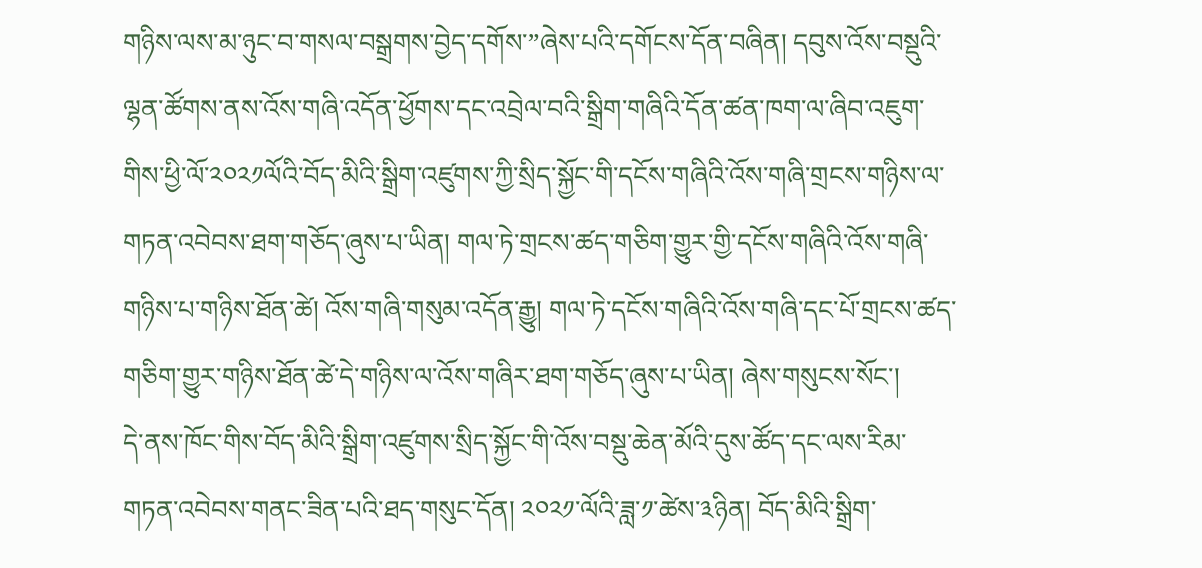གཉིས་ལས་མ་ཉུང་བ་གསལ་བསྒྲགས་བྱེད་དགོས་”ཞེས་པའི་དགོངས་དོན་བཞིན། དབུས་འོས་བསྡུའི་ལྷན་ཚོགས་ནས་འོས་གཞི་འདོན་ཕྱོགས་དང་འབྲེལ་བའི་སྒྲིག་གཞིའི་དོན་ཚན་ཁག་ལ་ཞིབ་འཇུག་གིས་ཕྱི་ལོ་༢༠༢༡ལོའི་བོད་མིའི་སྒྲིག་འཛུགས་ཀྱི་སྲིད་སྐྱོང་གི་དངོས་གཞིའི་འོས་གཞི་གྲངས་གཉིས་ལ་གཏན་འབེབས་ཐག་གཅོད་ཞུས་པ་ཡིན། གལ་ཏེ་གྲངས་ཚད་གཅིག་གྱུར་གྱི་དངོས་གཞིའི་འོས་གཞི་གཉིས་པ་གཉིས་ཐོན་ཚེ། འོས་གཞི་གསུམ་འདོན་རྒྱུ། གལ་ཏེ་དངོས་གཞིའི་འོས་གཞི་དང་པོ་གྲངས་ཚད་གཅིག་གྱུར་གཉིས་ཐོན་ཚེ་དེ་གཉིས་ལ་འོས་གཞིར་ཐག་གཅོད་ཞུས་པ་ཡིན། ཞེས་གསུངས་སོང་།
དེ་ནས་ཁོང་གིས་བོད་མིའི་སྒྲིག་འཛུགས་སྲིད་སྐྱོང་གི་འོས་བསྡུ་ཆེན་མོའི་དུས་ཚོད་དང་ལས་རིམ་གཏན་འབེབས་གནང་ཟིན་པའི་ཐད་གསུང་དོན། ༢༠༢༡་ལོའི་ཟླ་༡་ཚེས་༣ཉིན། བོད་མིའི་སྒྲིག་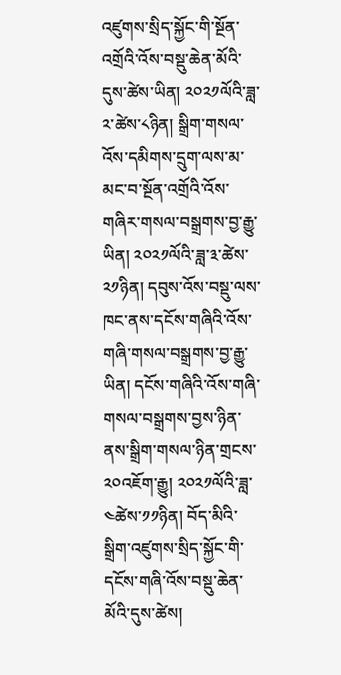འཛུགས་སྲིད་སྐྱོང་གི་སྔོན་འགྲོའི་འོས་བསྡུ་ཆེན་མོའི་དུས་ཚེས་ཡིན། ༢༠༢༡ལོའི་ཟླ་༢་ཚེས་༨ཉིན། སྒྲིག་གསལ་འོས་དམིགས་དྲུག་ལས་མ་མང་བ་སྔོན་འགྲོའི་འོས་གཞིར་གསལ་བསྒྲགས་བྱ་རྒྱུ་ཡིན། ༢༠༢༡ལོའི་ཟླ་༣་ཚེས་༢༡ཉིན། དབུས་འོས་བསྡུ་ལས་ཁང་ནས་དངོས་གཞིའི་འོས་གཞི་གསལ་བསྒྲགས་བྱ་རྒྱུ་ཡིན། དངོས་གཞིའི་འོས་གཞི་གསལ་བསྒྲགས་བྱས་ཉིན་ནས་སྒྲིག་གསལ་ཉིན་གྲངས་༢༠འཇོག་རྒྱུ། ༢༠༢༡ལོའི་ཟླ་༤ཚེས་༡༡ཉིན། བོད་མིའི་སྒྲིག་འཛུགས་སྲིད་སྐྱོང་གི་དངོས་གཞི་འོས་བསྡུ་ཆེན་མོའི་དུས་ཚེས།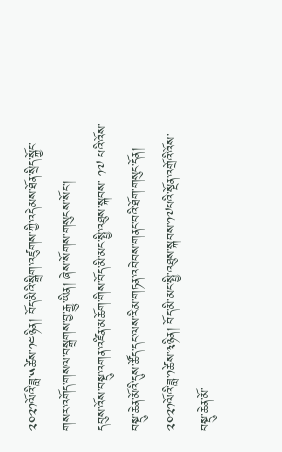༢༠༢༡ལོའི་ཟླ་༥ཚེས་༡༤ཉིན། བོད་མིའི་སྒྲིག་འཛུགས་ཀྱི་འདེམས་ཐོན་སྲིད་སྐྱོང་གསར་འགོད་གསལ་བསྒྲགས་བྱ་རྒྱུ་ཡིན། ཞེས་སོགས་གསུངས་སོང་།
དབུས་འོས་བསྡུ་འགན་འཛིན་མཆོག་གིས་བོད་མི་མང་སྤྱི་འཐུས་སྐབས་ ༡༧ པའི་འོས་བསྡུ་ཆེན་མོའི་དུས་ཚོད་དང་ལས་རིམ་གཏན་འབེབས་གནང་བའི་ཐོག་གསུང་དོན། ༢༠༢༡ལོའི་ཟླ་༡ཚེས་༣ཉིན། བོད་མི་མང་སྤྱི་འཐུས་སྐབས་༡༧པའི་སྔོན་འགྲོའི་འོས་བསྡུ་ཆེན་མོ་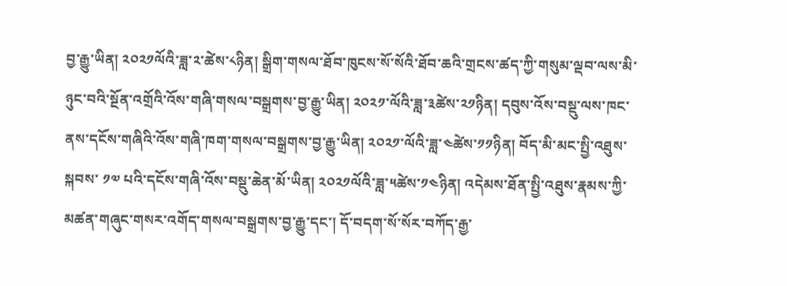བྱ་རྒྱུ་ཡིན། ༢༠༢༡ལོའི་ཟླ་༢་ཚེས་༨ཉིན། སྒྲིག་གསལ་ཐོབ་ཁུངས་སོ་སོའི་ཐོབ་ཆའི་གྲངས་ཚད་ཀྱི་གསུམ་ལྡབ་ལས་མི་ཉུང་བའི་སྔོན་འགྲོའི་འོས་གཞི་གསལ་བསྒྲགས་བྱ་རྒྱུ་ཡིན། ༢༠༢༡་ལོའི་ཟླ་༣ཚེས་༢༡ཉིན། དབུས་འོས་བསྡུ་ལས་ཁང་ནས་དངོས་གཞིའི་འོས་གཞི་ཁག་གསལ་བསྒྲགས་བྱ་རྒྱུ་ཡིན། ༢༠༢༡་ལོའི་ཟླ་༤ཚེས་༡༡ཉིན། བོད་མི་མང་སྤྱི་འཐུས་སྐབས་ ༡༧ པའི་དངོས་གཞི་འོས་བསྡུ་ཆེན་མོ་ཡིན། ༢༠༢༡ལོའི་ཟླ་༥ཚེས་༡༤ཉིན། འདེམས་ཐོན་སྤྱི་འཐུས་རྣམས་ཀྱི་མཚན་གཞུང་གསར་འགོད་གསལ་བསྒྲགས་བྱ་རྒྱུ་དང་། དོ་བདག་སོ་སོར་བཀོད་རྒྱ་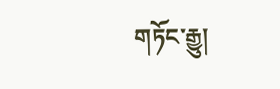གཏོང་རྒྱུ།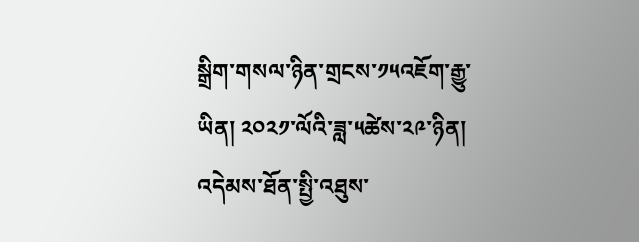སྒྲིག་གསལ་ཉིན་གྲངས་༡༥འཇོག་རྒྱུ་ཡིན། ༢༠༢༡་ལོའི་ཟླ་༥ཚེས་༢༩་ཉིན། འདེམས་ཐོན་སྤྱི་འཐུས་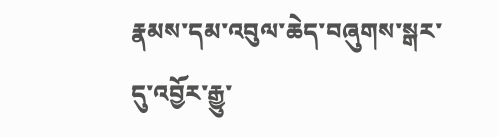རྣམས་དམ་འབུལ་ཆེད་བཞུགས་སྒར་དུ་འབྱོར་རྒྱུ་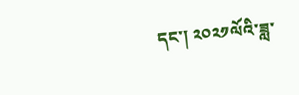དང་། ༢༠༢༡ལོའི་ཟླ་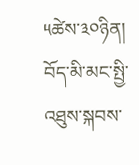༥ཚེས་༣༠ཉིན། བོད་མི་མང་སྤྱི་འཐུས་སྐབས་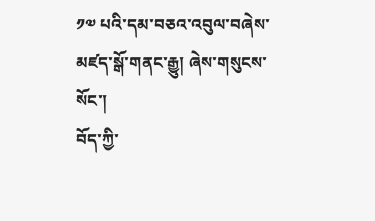༡༧ པའི་དམ་བཅའ་འབུལ་བཞེས་མཛད་སྒོ་གནང་རྒྱུ། ཞེས་གསུངས་སོང་།
བོད་ཀྱི་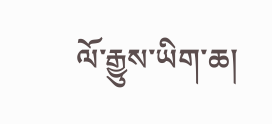ལོ་རྒྱུས་ཡིག་ཆ།